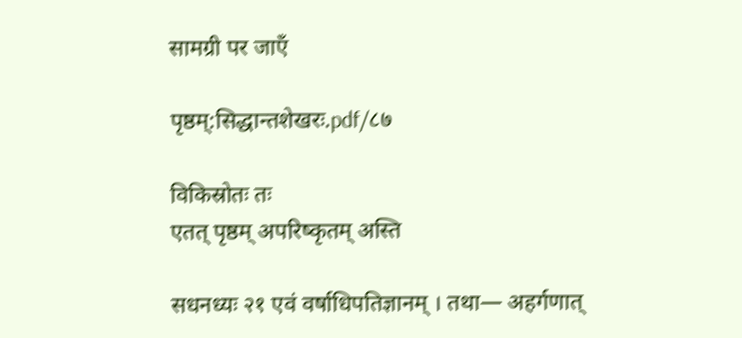सामग्री पर जाएँ

पृष्ठम्:सिद्धान्तशेखरः.pdf/८७

विकिस्रोतः तः
एतत् पृष्ठम् अपरिष्कृतम् अस्ति

सधनध्यः २१ एवं वर्षाधिपतिज्ञानम् । तथा— अहर्गणात्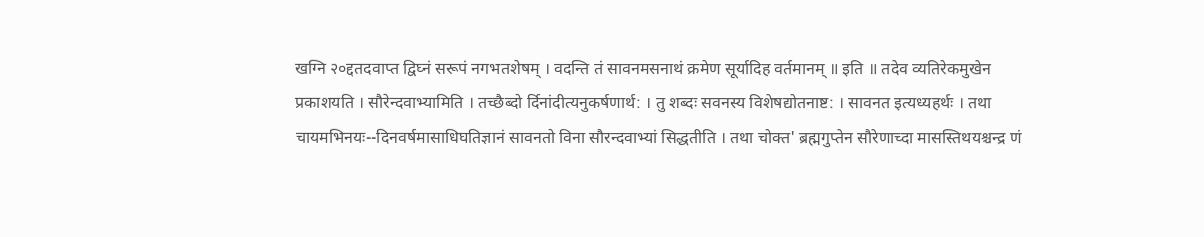खग्नि २०द्दतदवाप्त द्विघ्नं सरूपं नगभतशेषम् । वदन्ति तं सावनमसनाथं क्रमेण सूर्यादिह वर्तमानम् ॥ इति ॥ तदेव व्यतिरेकमुखेन प्रकाशयति । सौरेन्दवाभ्यामिति । तच्छैब्दो र्दिनांदीत्यनुकर्षणार्थ: । तु शब्दः सवनस्य विशेषद्योतनाष्ट: । सावनत इत्यध्यहर्थः । तथा चायमभिनयः--दिनवर्षमासाधिघतिज्ञानं सावनतो विना सौरन्दवाभ्यां सिद्धतीति । तथा चोक्त' ब्रह्मगुप्तेन सौरेणाच्दा मासस्तिथयश्चन्द्र णं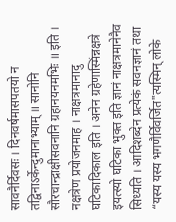सावनैर्दिवसः । दिनवर्षमासपतयो न तद्विनाऽर्केन्दुमानाभ्याम् ॥ सानोनि सौरचान्द्राक्षीसवनानि ग्रहानयनमभिः ॥ इति । नक्षत्रेण प्रयोजनमाह । नाक्षत्रमानादु घटिकादिकाल इति । अनेन ग्रहेणास्मिंन्नक्षत्रे इयत्स्यो घटिका भुक्त इति ज्ञानं नाक्षत्रमानेनैव सिध्यति । आदिशब्देन प्रत्येकं सवनज्ञानं तथा “यस्य यस्य भगणैर्विवर्जित"त्यस्मिन् लोके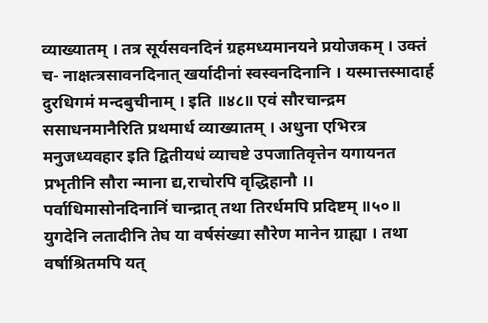व्याख्यातम् । तत्र सूर्यसवनदिनं ग्रहमध्यमानयने प्रयोजकम् । उक्तं च- नाक्षत्त्रसावनदिनात् खर्यादीनां स्वस्वनदिनानि । यस्मात्तस्मादार्ह दुरधिगमं मन्दबुचीनाम् । इति ॥४८॥ एवं सौरचान्द्रम ससाधनमानैरिति प्रथमार्ध व्याख्यातम् । अधुना एभिरत्र मनुजध्यवहार इति द्वितीयधं व्याचष्टे उपजातिवृत्तेन यगायनत प्रभृतीनि सौरा न्माना द्य,राचोरपि वृद्धिहानौ ।। पर्वाधिमासोनदिनानिं चान्द्रात् तथा तिरर्धमपि प्रदिष्टम् ॥५०॥ युगदेनि लतादीनि तेघ या वर्षसंख्या सौरेण मानेन ग्राह्या । तथा वर्षाश्रितमपि यत्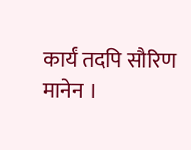कार्यं तदपि सौरिण मानेन ।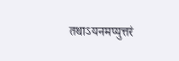तथाऽयनमप्युत्तरं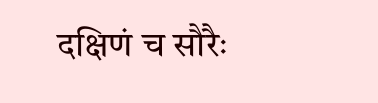दक्षिणं च सौरैः